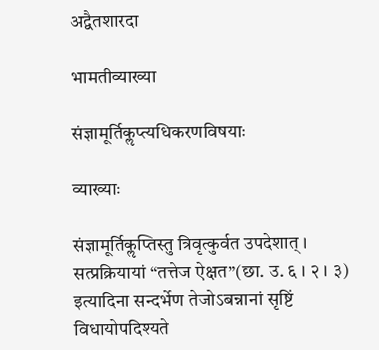अद्वैतशारदा

भामतीव्याख्या

संज्ञामूर्तिकॢप्त्यधिकरणविषयाः

व्याख्याः

संज्ञामूर्तिकॢप्तिस्तु त्रिवृत्कुर्वत उपदेशात् ।
सत्प्रक्रियायां “तत्तेज ऐक्षत”(छा. उ. ६ । २ । ३) इत्यादिना सन्दर्भेण तेजोऽबन्नानां सृष्टिं विधायोपदिश्यते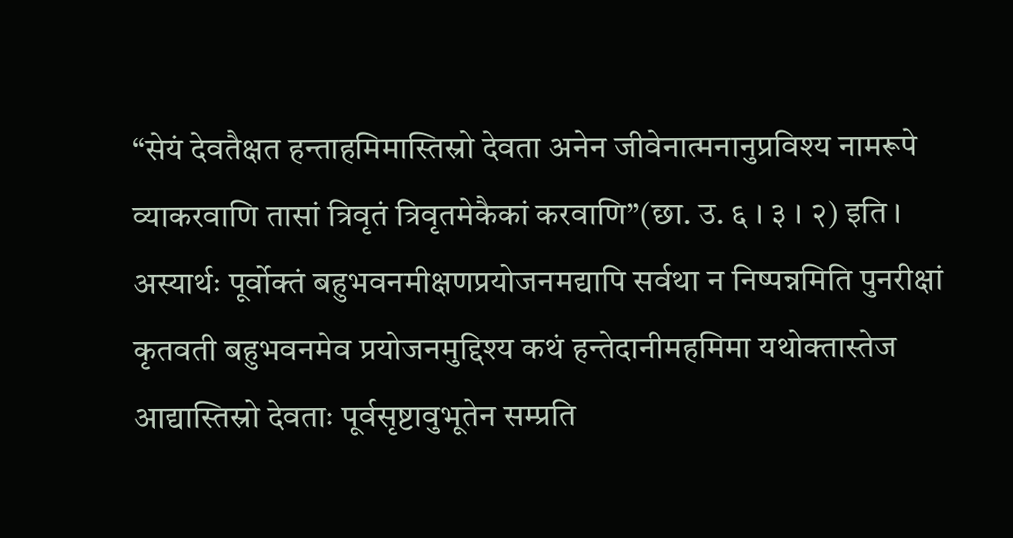“सेयं देवतैक्षत हन्ताहमिमास्तिस्रो देवता अनेन जीवेनात्मनानुप्रविश्य नामरूपे व्याकरवाणि तासां त्रिवृतं त्रिवृतमेकैकां करवाणि”(छा. उ. ६ । ३ । २) इति । अस्यार्थः पूर्वोक्तं बहुभवनमीक्षणप्रयोजनमद्यापि सर्वथा न निष्पन्नमिति पुनरीक्षां कृतवती बहुभवनमेव प्रयोजनमुद्दिश्य कथं हन्तेदानीमहमिमा यथोक्तास्तेज आद्यास्तिस्रो देवताः पूर्वसृष्टावुभूतेन सम्प्रति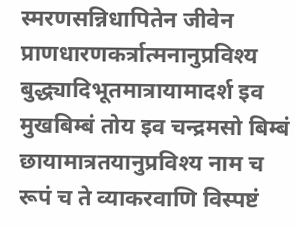स्मरणसन्निधापितेन जीवेन प्राणधारणकर्त्रात्मनानुप्रविश्य बुद्ध्यादिभूतमात्रायामादर्श इव मुखबिम्बं तोय इव चन्द्रमसो बिम्बं छायामात्रतयानुप्रविश्य नाम च रूपं च ते व्याकरवाणि विस्पष्टं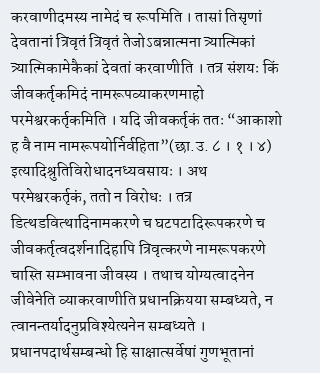करवाणीदमस्य नामेदं च रूपमिति । तासां तिसृणां देवतानां त्रिवृतं त्रिवृतं तेजोऽबन्नात्मना त्र्यात्मिकां त्र्यात्मिकामेकैकां देवतां करवाणीति । तत्र संशयः किं जीवकर्तृकमिदं नामरूपव्याकरणमाहो परमेश्वरकर्तृकमिति । यदि जीवकर्तृकं ततः “आकाशो ह वै नाम नामरूपयोर्निर्वहिता”(छा.उ. ८ । १ । ४) इत्यादिश्रुतिविरोधादनध्यवसायः । अथ परमेश्वरकर्तृकं, ततो न विरोधः । तत्र डित्थडवित्थादिनामकरणे च घटपटादिरूपकरणे च जीवकर्तृत्वदर्शनादिहापि त्रिवृत्करणे नामरूपकरणे चास्ति सम्भावना जीवस्य । तथाच योग्यत्वादनेन जीवेनेति व्याकरवाणीति प्रधानक्रियया सम्बध्यते, न त्वानन्तर्यादनुप्रविश्येत्यनेन सम्बध्यते । प्रधानपदार्थसम्बन्धो हि साक्षात्सर्वेषां गुणभूतानां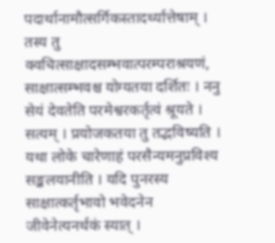पदार्थानामौत्सर्गिकस्तादर्थ्यात्तेषाम् । तस्य तु क्वचित्साक्षादसम्भवात्परम्पराश्रयणं, साक्षात्सम्भवश्च योग्यतया दर्शितः । ननु सेयं देवतेति परमेश्वरकर्तृत्वं श्रूयते । सत्यम् । प्रयोजकतया तु तद्भविष्यति । यथा लोके चारेणाहं परसैन्यमनुप्रविश्य सङ्कलयानीति । यदि पुनरस्य साक्षात्कर्तृभावो भवेदनेन जीवेनेत्यनर्थकं स्यात् ।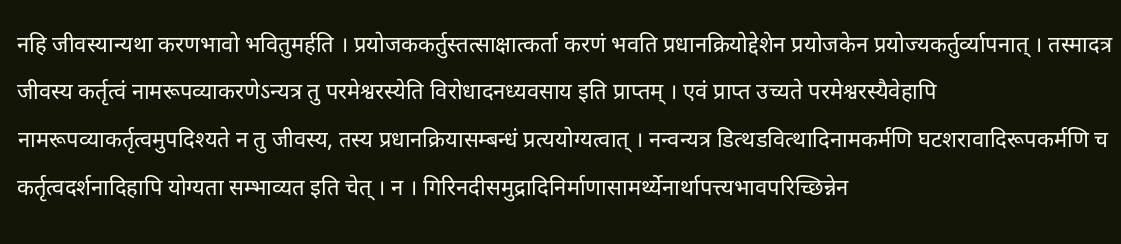नहि जीवस्यान्यथा करणभावो भवितुमर्हति । प्रयोजककर्तुस्तत्साक्षात्कर्ता करणं भवति प्रधानक्रियोद्देशेन प्रयोजकेन प्रयोज्यकर्तुर्व्यापनात् । तस्मादत्र जीवस्य कर्तृत्वं नामरूपव्याकरणेऽन्यत्र तु परमेश्वरस्येति विरोधादनध्यवसाय इति प्राप्तम् । एवं प्राप्त उच्यते परमेश्वरस्यैवेहापि नामरूपव्याकर्तृत्वमुपदिश्यते न तु जीवस्य, तस्य प्रधानक्रियासम्बन्धं प्रत्ययोग्यत्वात् । नन्वन्यत्र डित्थडवित्थादिनामकर्मणि घटशरावादिरूपकर्मणि च कर्तृत्वदर्शनादिहापि योग्यता सम्भाव्यत इति चेत् । न । गिरिनदीसमुद्रादिनिर्माणासामर्थ्येनार्थापत्त्यभावपरिच्छिन्नेन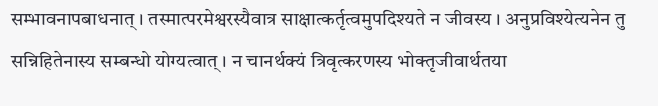सम्भावनापबाधनात् । तस्मात्परमेश्वरस्यैवात्र साक्षात्कर्तृत्वमुपदिश्यते न जीवस्य । अनुप्रविश्येत्यनेन तु सन्निहितेनास्य सम्बन्धो योग्यत्वात् । न चानर्थक्यं त्रिवृत्करणस्य भोक्तृजीवार्थतया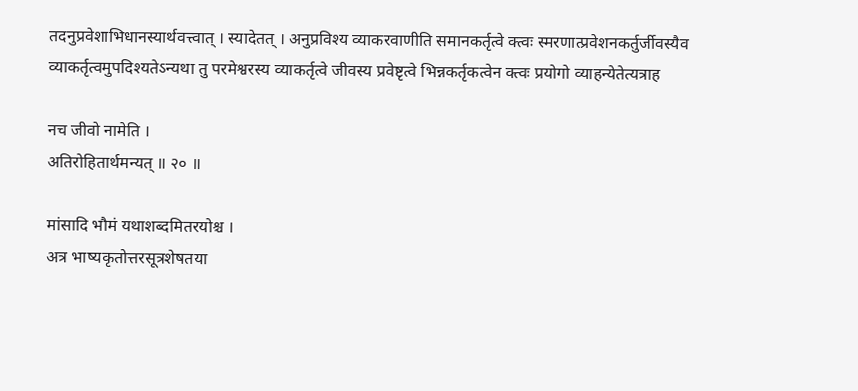तदनुप्रवेशाभिधानस्यार्थवत्त्वात् । स्यादेतत् । अनुप्रविश्य व्याकरवाणीति समानकर्तृत्वे क्त्वः स्मरणात्प्रवेशनकर्तुर्जीवस्यैव व्याकर्तृत्वमुपदिश्यतेऽन्यथा तु परमेश्वरस्य व्याकर्तृत्वे जीवस्य प्रवेष्टृत्वे भिन्नकर्तृकत्वेन क्त्वः प्रयोगो व्याहन्येतेत्यत्राह

नच जीवो नामेति ।
अतिरोहितार्थमन्यत् ॥ २० ॥

मांसादि भौमं यथाशब्दमितरयोश्च ।
अत्र भाष्यकृतोत्तरसूत्रशेषतया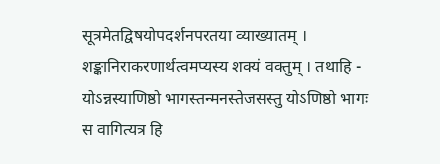सूत्रमेतद्विषयोपदर्शनपरतया व्याख्यातम् । शङ्कानिराकरणार्थत्वमप्यस्य शक्यं वक्तुम् । तथाहि - योऽन्नस्याणिष्ठो भागस्तन्मनस्तेजसस्तु योऽणिष्ठो भागः स वागित्यत्र हि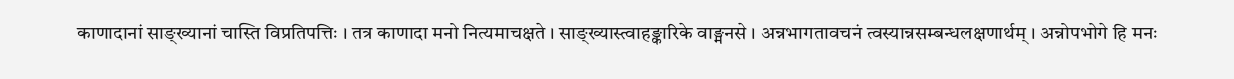काणादानां साङ्ख्यानां चास्ति विप्रतिपत्तिः । तत्र काणादा मनो नित्यमाचक्षते । साङ्ख्यास्त्वाहङ्कारिके वाङ्मनसे । अन्नभागतावचनं त्वस्यान्नसम्बन्धलक्षणार्थम् । अन्नोपभोगे हि मनः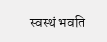स्वस्थं भवति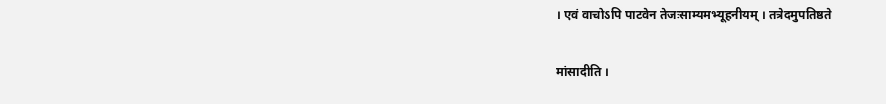। एवं वाचोऽपि पाटवेन तेजःसाम्यमभ्यूहनीयम् । तत्रेदमुपतिष्ठते

मांसादीति ।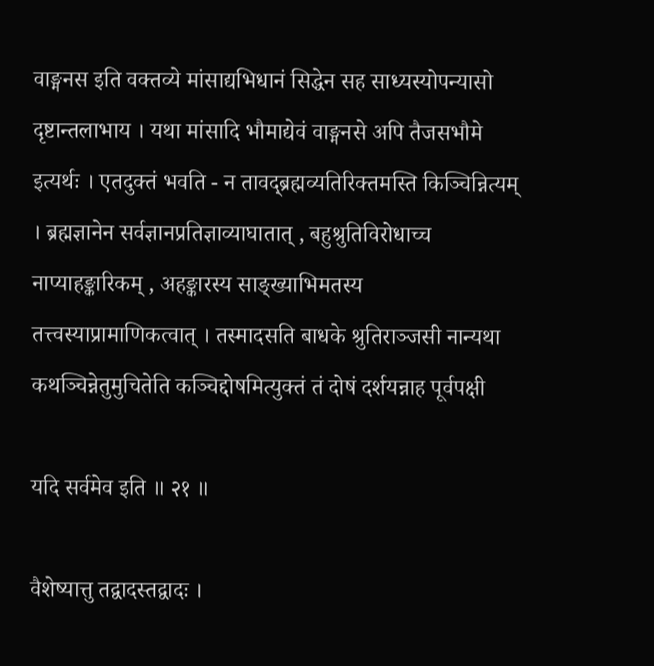वाङ्मनस इति वक्तव्ये मांसाद्यभिधानं सिद्धेन सह साध्यस्योपन्यासो दृष्टान्तलाभाय । यथा मांसादि भौमाद्येवं वाङ्मनसे अपि तैजसभौमे इत्यर्थः । एतदुक्तं भवति - न तावद्ब्रह्मव्यतिरिक्तमस्ति किञ्चिन्नित्यम् । ब्रह्मज्ञानेन सर्वज्ञानप्रतिज्ञाव्याघातात् , बहुश्रुतिविरोधाच्च नाप्याहङ्कारिकम् , अहङ्कारस्य साङ्ख्याभिमतस्य तत्त्वस्याप्रामाणिकत्वात् । तस्मादसति बाधके श्रुतिराञ्जसी नान्यथा कथञ्चिन्नेतुमुचितेति कञ्चिद्दोषमित्युक्तं तं दोषं दर्शयन्नाह पूर्वपक्षी

यदि सर्वमेव इति ॥ २१ ॥

वैशेष्यात्तु तद्वादस्तद्वादः ।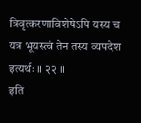त्रिवृत्करणाविशेषेऽपि यस्य च यत्र भूयस्त्वं तेन तस्य व्यपदेश इत्यर्थः ॥ २२ ॥
इति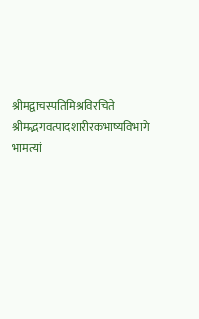श्रीमद्वाचस्पतिमिश्रविरचिते श्रीमद्भगवत्पादशारीरकभाष्यविभागे भामत्यां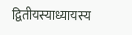द्वितीयस्याध्यायस्य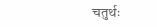चतुर्थः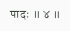पादः ॥ ४ ॥